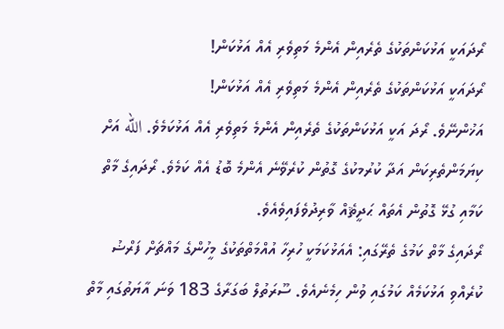ރޯދައަކީ އަޅުކަންތަކުގެ ތެރެއިން އެންމެ މަތިވެރި އެއް އަޅުކަން!
ރޯދައަކީ އަޅުކަންތަކުގެ ތެރެއިން އެންމެ މަތިވެރި އެއް އަޅުކަން!
އަޚުންނޭވެ. ރޯދަ އަކީ އަޅުކަންތަކުގެ ތެރެއިން އެންމެ މަތިވެރި އެއް އަޅުކަމެވެ. الله އަށް ކިޔަމަންތެރިކަން އަދާ ކުރުމކުގެ ގޮތުން ކުރެވޭނެ އެންމެ ބޮޑު އެއް ކަމެވެ. ރޯދައިގެ މާތް ކަމާއި ގުޅޭ ގޮތުން އެތައް ޙަދީޘެއް ވާރިދުވެފައިވެއެވެ.
ރޯދައިގެ މާތް ކަމުގެ ތެރޭގައި: އެއަޅުކަމަކީ ހުރިހާ އުއްމަތްތަކުގެ މީހުންގެ މައްޗަށް ފަރްޟު ކުރެއްވި އަޅުކަމެއް ކަމުގައި ވުން ހިމެނެއެވެ. ސޫރަތުލް ބަގަރާގެ 183 ވަނަ އާޔަތުގައި މާތް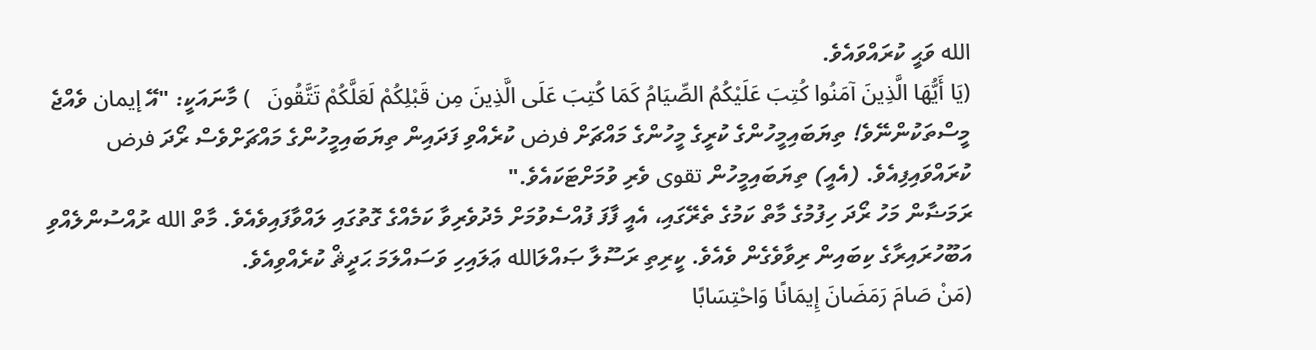الله ވަޙީ ކުރައްވައެވެ.
(يَا أَيُّهَا الَّذِينَ آمَنُوا كُتِبَ عَلَيْكُمُ الصِّيَامُ كَمَا كُتِبَ عَلَى الَّذِينَ مِن قَبْلِكُمْ لَعَلَّكُمْ تَتَّقُونَ   ) މާނައަކީ: "އޭ إيمان ވެއްޖެ މީސްތަކުންނޭވެ! ތިޔަބައިމީހުންގެ ކުރީގެ މީހުންގެ މައްޗަށް فرض ކުރެއްވި ފަދައިން ތިޔަބައިމީހުންގެ މައްޗަށްވެސް ރޯދަ فرض ކުރައްވައިފިއެވެ. (އެއީ) ތިޔަބައިމީހުން تقوى ވެރި ވުމަށްޓަކައެވެ."
ރަމަޟާން މަހު ރޯދަ ހިފުމުގެ މާތް ކަމުގެ ތެރޭގައި، އެއީ ފާފަ ފުއްސެވުމަށް މެދުވެރިވާ ކަމެއްގެ ގޮތުގައި ލައްވާފައިވެއެވެ. މާތް الله ރުއްސުންލެއްވި އަބޫހުރައިރާގެ ކިބައިން ރިވާވެގެން ވެއެވެ. ކީރިތި ރަސޫލާ ޞައްލަالله ޢަލައިހި ވަސައްލަމަ ޙަދީޘް ކުރެއްވިއެވެ.
(مَنْ صَامَ رَمَضَانَ إِيمَانًا وَاحْتِسَابًا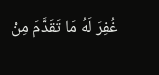غُفِرَ لَهُ مَا تَقَدَّمَ مِنْ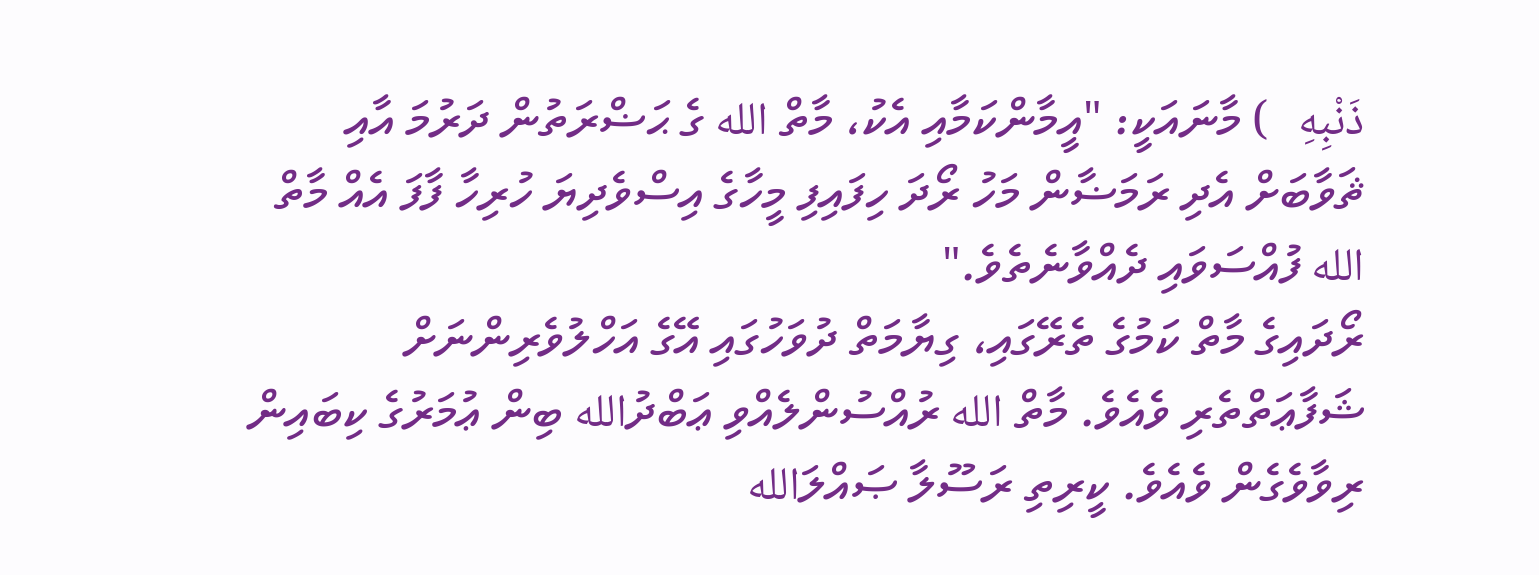ذَنْبِهِ   ) މާނައަކީ: "އީމާންކަމާއި އެކު، މާތް الله ގެ ޙަޟްރަތުން ދަރުމަ އާއި ޘަވާބަށް އެދި ރަމަޟާން މަހު ރޯދަ ހިފައިފި މީހާގެ އިސްވެދިޔަ ހުރިހާ ފާފަ އެއް މާތް الله ފުއްސަވައި ދެއްވާނެތެވެ."
ރޯދައިގެ މާތް ކަމުގެ ތެރޭގައި، ގިޔާމަތް ދުވަހުގައި އޭގެ އަހްލުވެރިންނަށް ޝަފާޢަތްތެރި ވެއެވެ. މާތް الله ރުއްސުންލެއްވި ޢަބްދުالله ބިން ޢުމަރުގެ ކިބައިން ރިވާވެގެން ވެއެވެ. ކީރިތި ރަސޫލާ ޞައްލަالله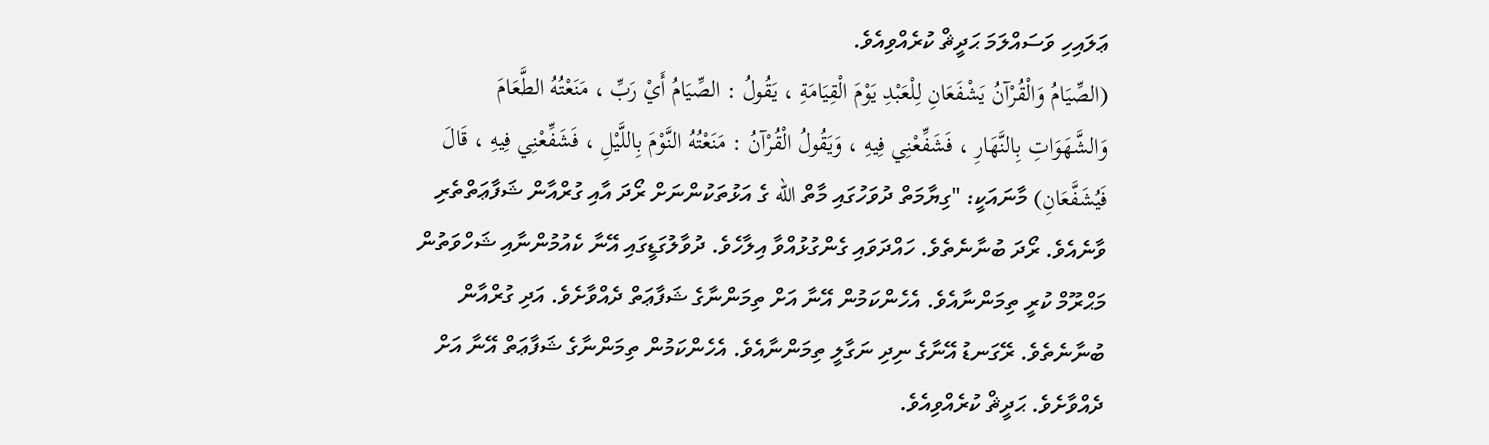ޢަލައިހި ވަސައްލަމަ ޙަދީޘް ކުރެއްވިއެވެ.
(الصِّيَامُ وَالْقُرْآنُ يَشْفَعَانِ لِلْعَبْدِ يَوْمَ الْقِيَامَةِ ، يَقُولُ : الصِّيَامُ أَيْ رَبِّ ، مَنَعْتُهُ الطَّعَامَ وَالشَّهَوَاتِ بِالنَّهَارِ ، فَشَفِّعْنِي فِيهِ ، وَيَقُولُ الْقُرْآنُ : مَنَعْتُهُ النَّوْمَ بِاللَّيْلِ ، فَشَفِّعْنِي فِيهِ ، قَالَ فَيُشَفَّعَانِ) މާނައަކީ: "ގިޔާމަތް ދުވަހުގައި މާތް الله ގެ އަޅުތަކުންނަށް ރޯދަ އާއި ގުރްއާން ޝަފާޢަތްތެރި ވާނެއެވެ. ރޯދަ ބުނާނެތެވެ. ހައްދަވައި ގެންގުޅުއްވާ އިލާހެވެ. ދުވާލުގަޑީގައި އޭނާ ކެއުމުންނާއި ޝަހްވަތުން މަޙްރޫމް ކުރީ ތިމަންނާއެވެ. އެހެންކަމުން އޭނާ އަށް ތިމަންނާގެ ޝަފާޢަތް ދެއްވާށެވެ. އަދި ގުރްއާން ބުނާނެތެވެ. ރޭގަނޑު އޭނާގެ ނިދި ނަގާލީ ތިމަންނާއެވެ. އެހެންކަމުން ތިމަންނާގެ ޝަފާޢަތް އޭނާ އަށް ދެއްވާށެވެ. ޙަދީޘް ކުރެއްވިއެވެ.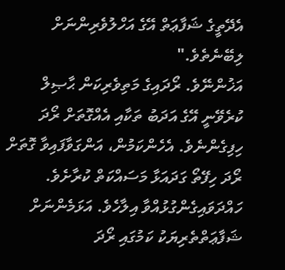އެދޭތީގެ ޝަފާޢަތް އޭގެ އަހްލުވެރިންނަށް ލިބޭނެތެވެ."
އަޚުންނޭވެ. ރޯދައިގެ މަތިވެރިކަން ޙާޞިލް ކުރެވޭނީ އޭގެ އަދަބު ތަކާއި އެއްގޮތަށް ރޯދަ ހިފިގެންނެވެ. އެހެންކަމުން، އަންގަވާފައިވާ ގޮތަށް ރޯދަ ހިފޭތޯ ގަދައަޅާ މަސައްކަތް ކުރާށެވެ. ހައްދަވައިގެންގުޅުއްވާ އިލާހެވެ. އަޅަމެންނަށް ޝަފާޢަތްތެރިޔަކު ކަމުގައި ރޯދަ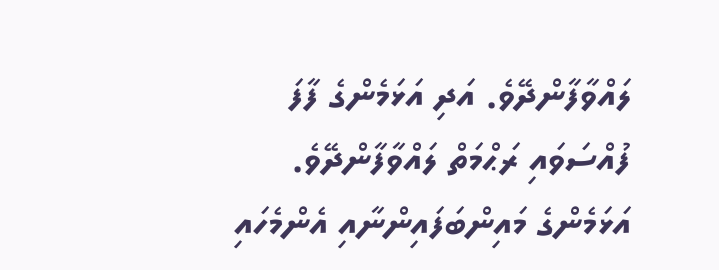ލައްވާފާންދޭވެ. އަދި އަޅަމެންގެ ފާފަ ފުއްސަވައި ރަޙްމަތް ލައްވާފާންދޭވެ. އަޅަމެންގެ މައިންބަފައިންނާއި އެންމެހައި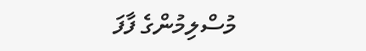މުސްލިމުންގެ ފާފަ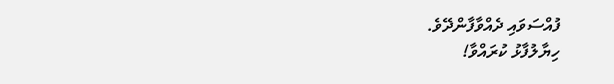ފުއްސަވައި ދެއްވާފާންދޭވެ.
ހިޔާލުފާޅު ކުރައްވާ!